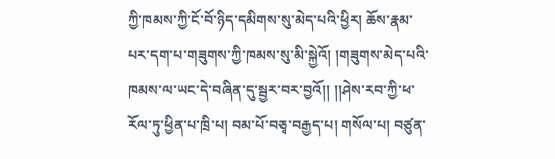ཀྱི་ཁམས་ཀྱི་ངོ་བོ་ཉིད་དམིགས་སུ་མེད་པའི་ཕྱིར། ཆོས་རྣམ་པར་དག་པ་གཟུགས་ཀྱི་ཁམས་སུ་མི་སྐྱེའོ། །གཟུགས་མེད་པའི་ཁམས་ལ་ཡང་དེ་བཞིན་དུ་སྦྱར་བར་བྱའོ།། །།ཤེས་རབ་ཀྱི་ཕ་རོལ་ཏུ་ཕྱིན་པ་ཁྲི་པ། བམ་པོ་བཅྭ་བརྒྱད་པ། གསོལ་པ། བཙུན་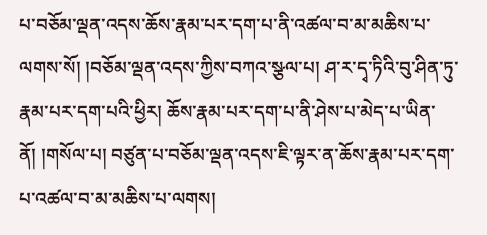པ་བཅོམ་ལྡན་འདས་ཆོས་རྣམ་པར་དག་པ་ནི་འཚལ་བ་མ་མཆིས་པ་ལགས་སོ། །བཅོམ་ལྡན་འདས་ཀྱིས་བཀའ་སྩལ་པ། ཤ་ར་དྭ་ཏིའི་བུ་ཤིན་ཏུ་རྣམ་པར་དག་པའི་ཕྱིར། ཆོས་རྣམ་པར་དག་པ་ནི་ཤེས་པ་མེད་པ་ཡིན་ནོ། །གསོལ་པ། བཙུན་པ་བཅོམ་ལྡན་འདས་ཇི་ལྟར་ན་ཆོས་རྣམ་པར་དག་པ་འཚལ་བ་མ་མཆིས་པ་ལགས།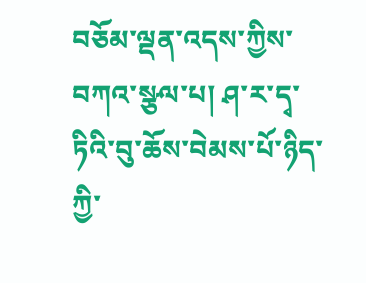བཅོམ་ལྡན་འདས་ཀྱིས་བཀའ་སྩལ་པ། ཤ་ར་དྭ་ཏིའི་བུ་ཆོས་བེམས་པོ་ཉིད་ཀྱི་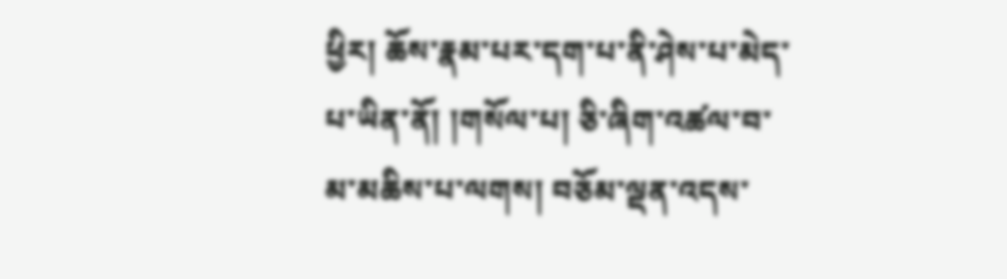ཕྱིར། ཆོས་རྣམ་པར་དག་པ་ནི་ཤེས་པ་མེད་པ་ཡིན་ནོ། །གསོལ་པ། ཅི་ཞིག་འཚལ་བ་མ་མཆིས་པ་ལགས། བཅོམ་ལྡན་འདས་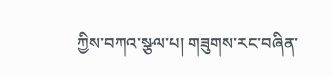ཀྱིས་བཀའ་སྩལ་པ། གཟུགས་རང་བཞིན་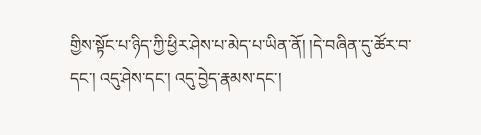གྱིས་སྟོང་པ་ཉིད་ཀྱི་ཕྱིར་ཤེས་པ་མེད་པ་ཡིན་ནོ། །དེ་བཞིན་དུ་ཚོར་བ་དང་། འདུ་ཤེས་དང་། འདུ་བྱེད་རྣམས་དང་།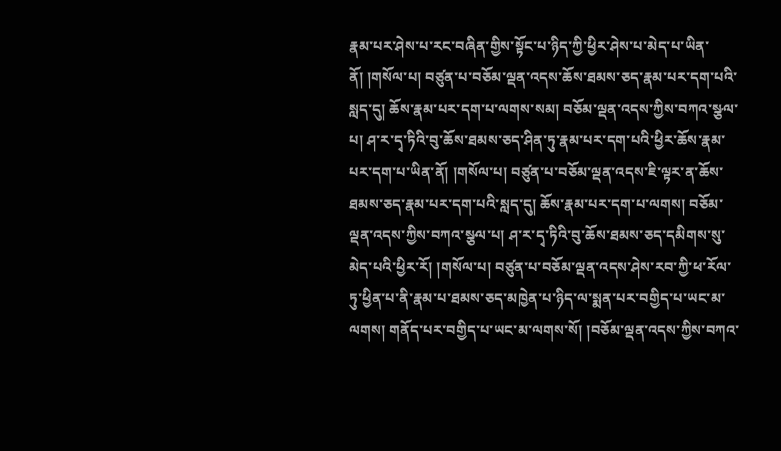རྣམ་པར་ཤེས་པ་རང་བཞིན་གྱིས་སྟོང་པ་ཉིད་ཀྱི་ཕྱིར་ཤེས་པ་མེད་པ་ཡིན་ནོ། །གསོལ་པ། བཙུན་པ་བཅོམ་ལྡན་འདས་ཆོས་ཐམས་ཅད་རྣམ་པར་དག་པའི་སླད་དུ། ཆོས་རྣམ་པར་དག་པ་ལགས་སམ། བཅོམ་ལྡན་འདས་ཀྱིས་བཀའ་སྩལ་པ། ཤ་ར་དྭ་ཏིའི་བུ་ཆོས་ཐམས་ཅད་ཤིན་ཏུ་རྣམ་པར་དག་པའི་ཕྱིར་ཆོས་རྣམ་པར་དག་པ་ཡིན་ནོ། །གསོལ་པ། བཙུན་པ་བཅོམ་ལྡན་འདས་ཇི་ལྟར་ན་ཆོས་ཐམས་ཅད་རྣམ་པར་དག་པའི་སླད་དུ། ཆོས་རྣམ་པར་དག་པ་ལགས། བཅོམ་ལྡན་འདས་ཀྱིས་བཀའ་སྩལ་པ། ཤ་ར་དྭ་ཏིའི་བུ་ཆོས་ཐམས་ཅད་དམིགས་སུ་མེད་པའི་ཕྱིར་རོ། །གསོལ་པ། བཙུན་པ་བཅོམ་ལྡན་འདས་ཤེས་རབ་ཀྱི་ཕ་རོལ་ཏུ་ཕྱིན་པ་ནི་རྣམ་པ་ཐམས་ཅད་མཁྱེན་པ་ཉིད་ལ་སྨན་པར་བགྱིད་པ་ཡང་མ་ལགས། གནོད་པར་བགྱིད་པ་ཡང་མ་ལགས་སོ། །བཅོམ་ལྡན་འདས་ཀྱིས་བཀའ་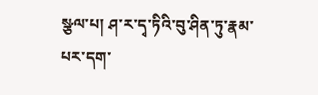སྩལ་པ། ཤ་ར་དྭ་ཏིའི་བུ་ཤིན་ཏུ་རྣམ་པར་དག་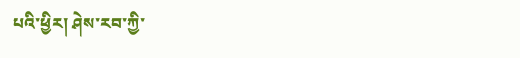པའི་ཕྱིར། ཤེས་རབ་ཀྱི་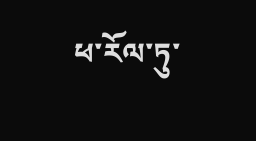ཕ་རོལ་ཏུ་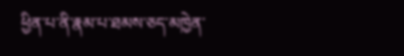ཕྱིན་པ་ནི་རྣམ་པ་ཐམས་ཅད་མཁྱེན་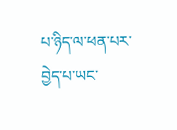པ་ཉིད་ལ་ཕན་པར་བྱེད་པ་ཡང་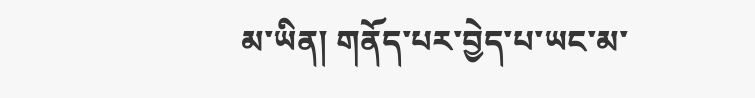མ་ཡིན། གནོད་པར་བྱེད་པ་ཡང་མ་